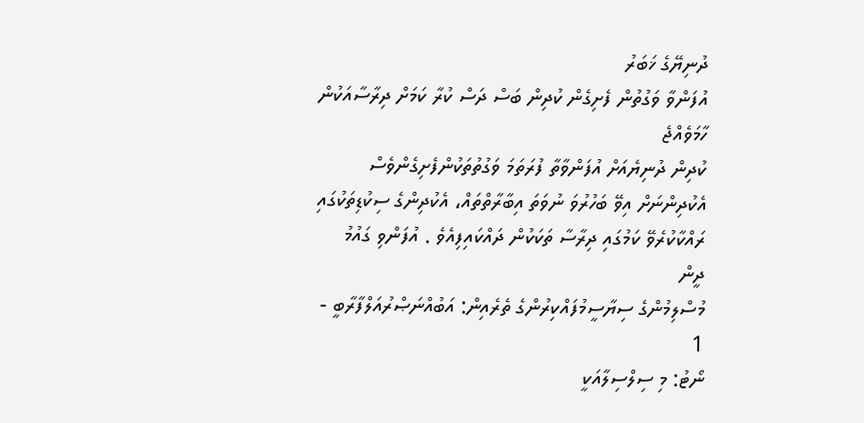ދުނިޔޭގެ ޚަބަރު
އުފަންވާ ވަގުތުން ފެށިގެން ކުދިން ބަސް ދަސް ކުރާ ކަމަށް ދިރާސާއަކުން ހާމަވެއްޖެ
ކުދިން ދުނިޔެއަށް އުފަންވާތާ ފުރަތަމަ ވަގުތުތަކުންފެށިގެންވެސް އެކުދިންނަށް އިވޭ ބަހުރުވަ ނުވަތަ އިބާރާތްތައް، އެކުދިންގެ ސިކުޑިތަކުގައި ރައްކާކުރެވޭ ކަމުގައި ދިރާސާ ތަކަކުން ދައްކައިފިއެވެ . އުފަންވި ގައުމު
ދީން
މުސްލިމުންގެ ސިޔާސީމުފައްކިރުންގެ ތެރެއިން: އަބުއްނަޞްރުއަލްފާރާބީ - 1
ނޯޓު: މި ސިލްސިލާއަކީ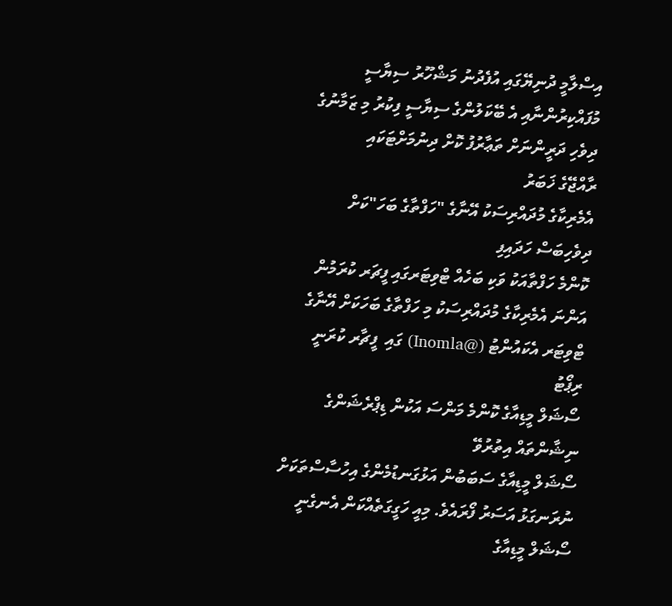އިސްލާމީ ދުނިޔޭގައި އުފެދުނު މަޝްހޫރު ސިޔާސީ މުފައްކިރުންނާއި އެ ބޭކަލުންގެ ސިޔާސީ ފިކުރު މި ޒަމާނުގެ ދިވެހި ދަރީންނަށް ތަޢާރުފު ކޮށް ދިނުމަށްޓަކައި
ރާއްޖޭގެ ޚަބަރު
އެމެރިކާގެ މުދައްރިސަކު އޭނާގެ "ހަފްތާގެ ބަހަ"ކަށް ދިވެހިބަސް ހަދައިފި
ކޮންމެ ހަފްތާއަކު ވަކި ބަހެއް ޓްވިޓަރގައި ފީޗަރ ކުރަމުން އަންނަ އެމެރިކާގެ މުދައްރިސަކު މި ހަފްތާގެ ބަހަކަށް އޭނާގެ ޓްވިޓަރ އެކައުންޓު (@Inomla) ގައި  ފީޗާރ ކުރަނީ
ރިޕޯޓު
ސޯޝަލް މީޑިއާގެ ކޮންމެ މަންސަ އަކުން ޑިޕްރެޝަންގެ ނިޝާންތައް އިތުރުވޭ
ސޯޝަލް މީޑިއާގެ ސަބަބުން އަޅުގަނޑުމެންގެ އިހުސާސްތަކަށް ނުރަނގަޅު އަސަރު ފޯރައެވެ. މިއީ ހަގީގަތެއްކަން އެނގެނީ ސޯޝަލް މީޑިއާގެ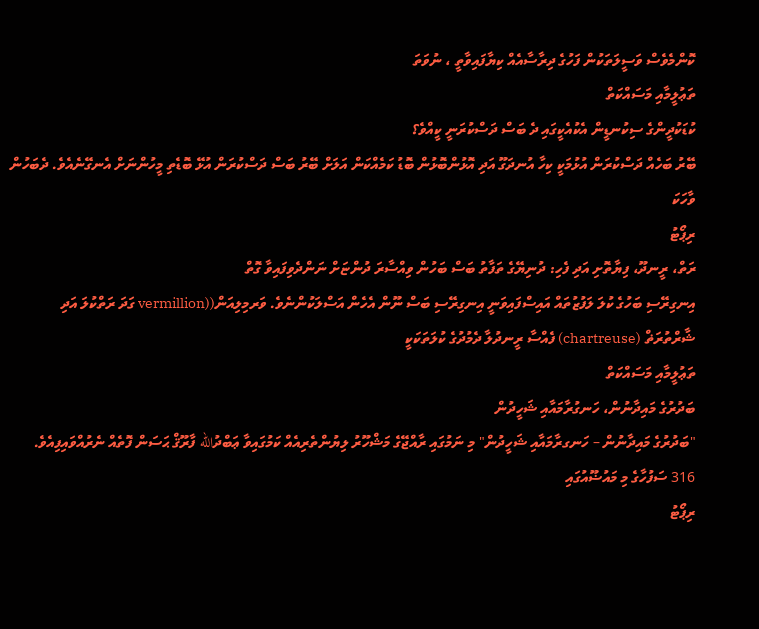ކޮންމެވެސް ވަސީލަތަކުން ފަހުގެ ދިރާސާއެއް ކިޔާފައިވާތީ ، ނުވަތަ
ތަޢުލީމާއި މަސައްކަތް
ކުޑަކުދީންގެ ސިކުނޑީން އެކުއެކީގައި ދެ ބަސް ދަސްކުރަނީ ކީއްވެ؟
ބޭރު ބަހެއް ދަސްކުރަން އުޅުމަކީ ކިހާ އުނދަގޫ އަދި އޮޅުންބޮޅުން ބޮޑު ކަމެއްކަން އަލަށް ބޭރު ބަސް ދަސްކުރަން އުޅޭ ބޮޑެތި މީހުންނަށް އެނގޭނެއެވެ. ދެބަހުން ވާހަކަ
ރިޕޯޓު
ރަތް، ރީނދޫ، ފިޔާތޮށި އަދި ފެހި: ދުނިޔޭގެ ތަފާތު ބަސް ބަހުން ވިއްސާރަ ދުންޏަށް ނަންދެވިފައިވާ ގޮތް
އިނގިރޭސި ބަހުގެ ކުލަ ލަފުޒުތައް އައިސްފައިވަނީ އިނގިރޭސި ބަސް ނޫން އެހެން އަސްލަކުންނެވެ. ވަރމިލިއަން((vermillion ގަދަ ރަތްކުލަ އަދި ޝާރްތުރަޡް (chartreuse) ފެއްސާ ރީނދުލާ ދެމުދުގެ ކުލަތަކަކީ
ތަޢުލީމާއި މަސައްކަތް
ބަދުރުގެ މައިދާނުން، ހަނގުރާމައާއި ޝަހީދުން
"ބަދުރުގެ މައިދާނުން – ހަނގރާމައާއި ޝަހީދުން" މި ނަމުގައި ރާއްޖޭގެ މަޝްހޫރު ލިޔުންތެރިއެއް ކަމުގައިވާ ޢަބްދުالله ފާރޫޤް ޙަސަން ފޮތެއް ނެރުއްވައިފިއެވެ. 316 ސަފުހާގެ މި މައުޟޫއުގައި
ރިޕޯޓު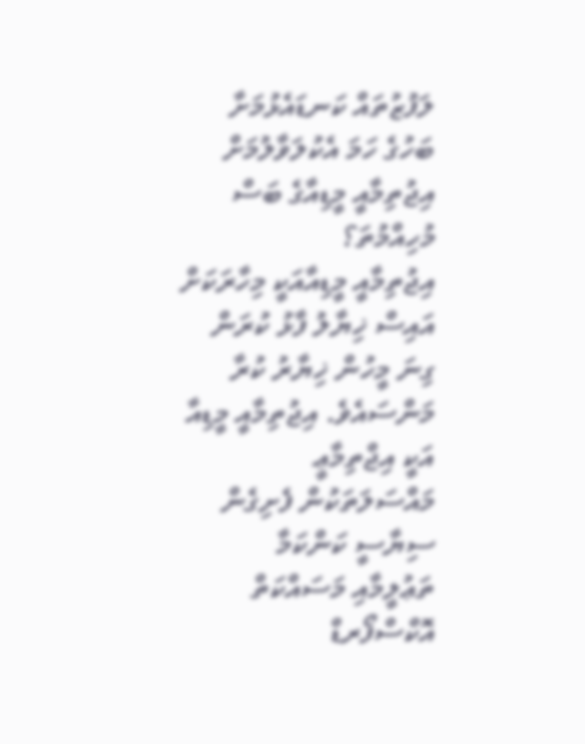ލަފުޒުތައް ކަނޑައެޅުމަށާ ބަހުގެ ހަމަ އެކުލަވާލުމަށް އިޖުތިމާއީ މީޑިއާގެ ބަސް މުހިއްމުތަ؟
އިޖުތިމާއީ މީޑިއާއަކީ މިހާރަކަށް އައިސް ޚިޔާލު ފާޅު ކުރަން ގިނަ މީހުން ޚިޔާރު ކުރާ މަންސައެވެ. އިޖުތިމާއީ މީޑިއާ އަކީ އިޖްތިމާޢީ މައްސަލަތަކުން ފެށިގެން ސިޔާސީ ކަންކަމާ
ތަޢުލީމާއި މަސައްކަތް
އޮކްސްފޯރޑް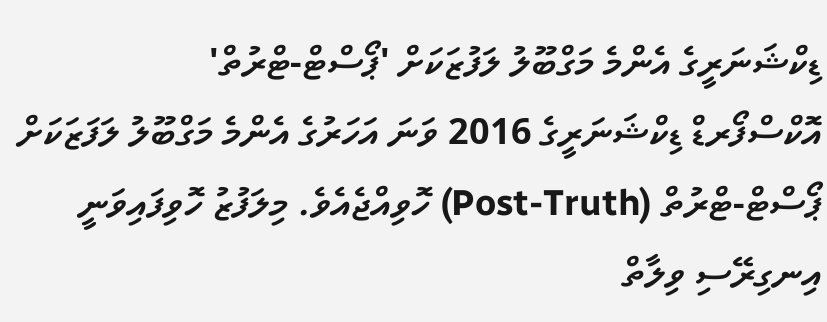ޑިކްޝަނަރީގެ އެންމެ މަގްބޫލު ލަފުޒަކަށް 'ޕޯސްޓް-ޓްރުތް'
އޮކްސްފޯރޑް ޑިކްޝަނަރީގެ 2016 ވަނަ އަހަރުގެ އެންމެ މަގްބޫލު ލަފަޒަކަށް ޕޯސްޓް-ޓްރުތް (Post-Truth) ހޮވިއްޖެއެވެ. މިލަފުޒު ހޮވިފައިވަނީ އިނގިރޭސި ވިލާތް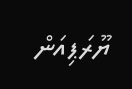ޔޫރަޕިއަން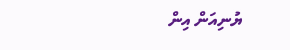ޔުނިއަން އިން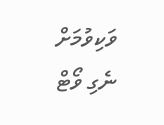ވަކިވުމަށް ނެގި ވޯޓް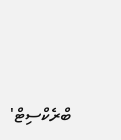ބްރެކްސިޓް'